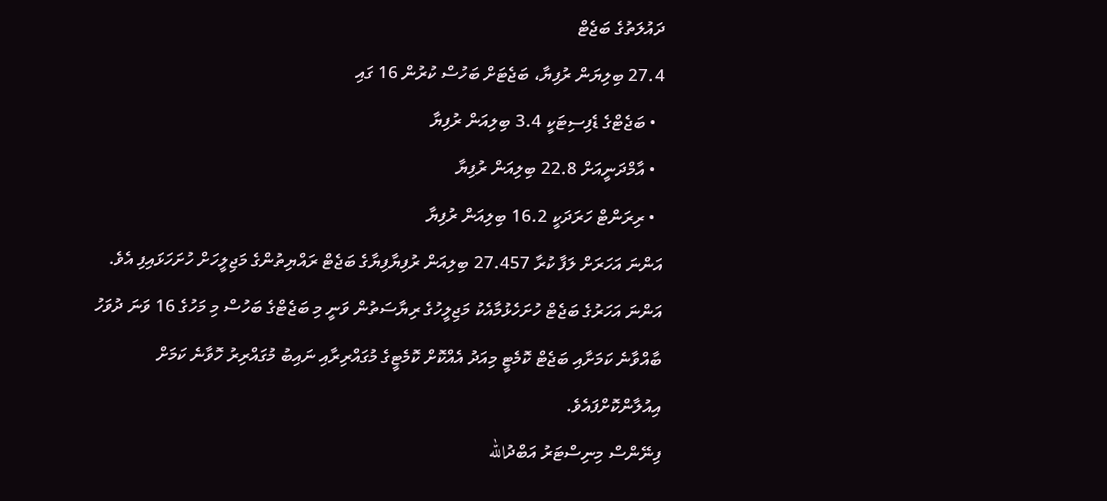ދައުލަތުގެ ބަޖެޓް
27.4 ބިލިޔަން ރުފިޔާ، ބަޖެޓަށް ބަހުސް ކުރުން 16 ގައި
  • ބަޖެޓްގެ ޑެފިސިޓަކީ 3.4 ބިލިއަން ރުފިޔާ
  • އާމްދަނީއަށް 22.8 ބިލިއަން ރުފިޔާ
  • ރިރަންޓް ހަރަދަކީ 16.2 ބިލިއަން ރުފިޔާ
އަންނަ އަހަރަށް ލަފާ ކުރާ 27.457 ބިލިއަން ރުފިޔާފިޔާގެ ބަޖެޓް ރައްޔިތުންގެ މަޖިލީހަށް ހުށަހަޅައިފި އެވެ. އަންނަ އަހަރުގެ ބަޖެޓް ހުށަހެޅުމާއެކު މަޖިލީހުގެ ރިޔާސަތުން ވަނީ މި ބަޖެޓްގެ ބަހުސް މި މަހުގެ 16 ވަނަ ދުވަހު ބާއްވާނެ ކަމަށާއި ބަޖެޓް ކޮމެޓީ މިއަދު އެއްކޮށް ކޮމެޓީގެ މުގައްރިރާއި ނައިބު މުގައްރިރު ހޮވާނެ ކަމަށް އިއުލާންކޮށްފައެވެ.
ފިނޭންސް މިނިސްޓަރު އަބްދުالله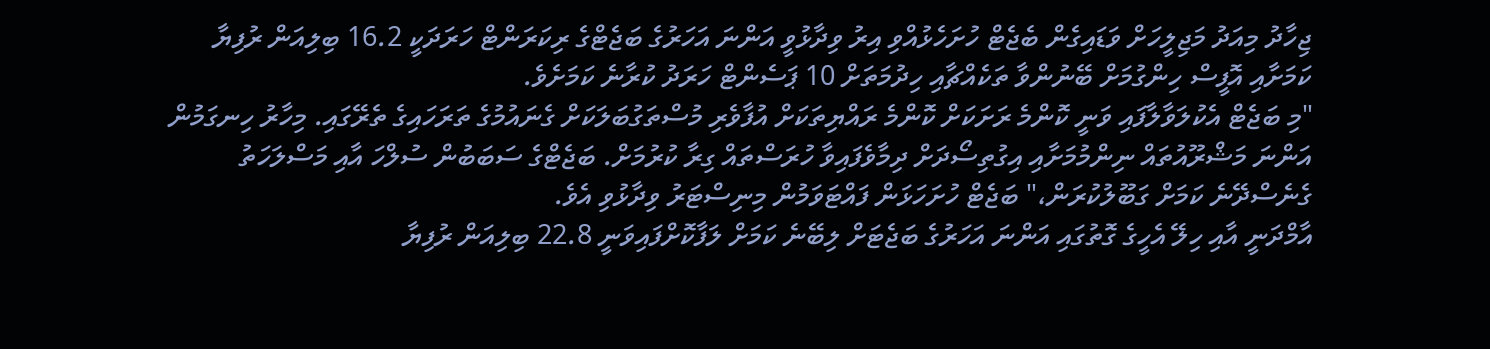ޖިހާދު މިއަދު މަޖިލީހަށް ވަޑައިގެން ބެޖެޓް ހުށަހެޅުއްވި އިރު ވިދާޅުވީ އަންނަ އަހަރުގެ ބަޖެޓްގެ ރިކަރަންޓް ހަރަދަކީ 16.2 ބިލިއަން ރުފިޔާ ކަމަށާއި އޮފީސް ހިންގުމަށް ބޭނުންވާ ތަކެއްޗާއި ހިދުމަތަށް 10 ޕަސެންޓް ހަރަދު ކުރާނެ ކަމަށެވެ.
"މި ބަޖެޓް އެކުލަވާލާފައި ވަނީ ކޮންމެ ރަށަކަށް ކޮންމެ ރައްޔިތަކަށް އުފާވެރި މުސްތަގުބަލަކަށް ގެނައުމުގެ ތަރަހައިގެ ތެރޭގައި. މިހާރު ހިނގަމުން އަންނަ މަޝްރޫއުތައް ނިންމުމަށާއި އިގުތިސޯދަށް ދިމާވެފައިވާ ހުރަސްތައް ގިރާ ކުރުމަށް. ބަޖެޓްގެ ސަބަބުން ސުލްހަ އާއި މަސްލަހަތު ގެނެސްދޭނެ ކަމަށް ގަބޫލުކުރަން،" ބަޖެޓް ހުށަހަޅަން ފައްޓަވަމުން މިނިސްޓަރު ވިދާޅުވި އެވެ.
އާމްދަނީ އާއި ހިލޭ އެހީގެ ގޮތުގައި އަންނަ އަހަރުގެ ބަޖެޓަށް ލިބޭނެ ކަމަށް ލަފާކޮށްފައިވަނީ 22.8 ބިލިއަން ރުފިޔާ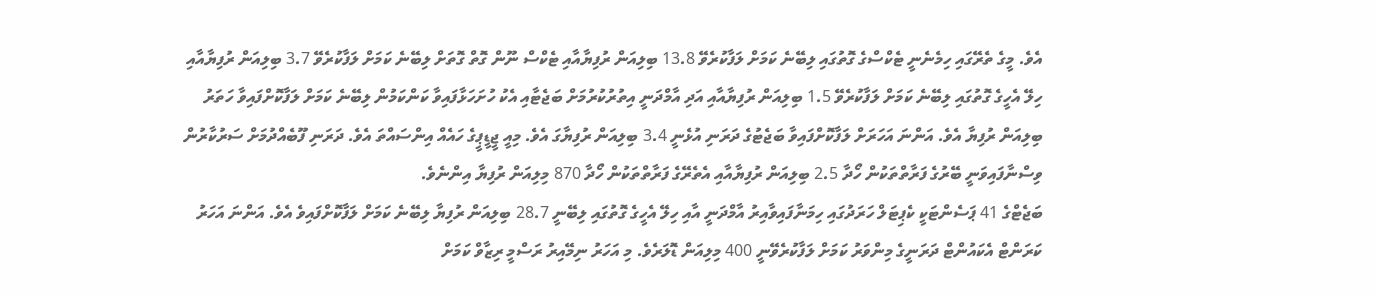އެވެ. މީގެ ތެރޭގައި ހިމެނެނީ ޓެކްސްގެ ގޮތުގައި ލިބޭނެ ކަމަށް ލަފާކުރެވޭ 13.8 ބިލިއަން ރުފިޔާއާއި ޓެކްސް ނޫން ގޮތް ގޮތަށް ލިބޭނެ ކަމަށް ލަފާކުރެވޭ 3.7 ބިލިއަން ރުފިޔާއާއި ހިލޭ އެހީގެ ގޮތުގައި ލިބޭނެ ކަމަށް ލަފާކުރެވޭ 1.5 ބިލިއަން ރުފިޔާއާއި އަދި އާމްދަނީ އިތުރުކުރުމަށް ބަޖެޓާއި އެކު ހުށަހަޅާފައިވާ ކަންކަމުން ލިބޭނެ ކަމަށް ލަފާކޮށްފައިވާ ހަތަރު ބިލިއަން ރުފިޔާ އެވެ. އަންނަ އަހަރަށް ލަފާކޮށްފައިވާ ބަޖެޓުގެ ދަރަނި އުޅެނީ 3.4 ބިލިއަން ރުފިޔާގަ އެވެ. މިއީ ޖީޑީޕީގެ ހައެއް އިންސައްތަ އެވެ. ދަރަނި ފޫބެއްދުމަށް ސަރުކާރުން ވިސްނާފައިވަނީ ބޭރުގެ ފަރާތްތަކުން ހޯދާ 2.5 ބިލިއަން ރުފިޔާއާއި އެތެރޭގެ ފަރާތްތަކުން ހޯދާ 870 މިލިއަން ރުފިޔާ އިންނެވެ.
ބަޖެޓްގެ 41 ޕަސެންޓަކީ ކެޕިޓަލް ހަރަދުގައި ހިމަނާފައިވާއިރު އާމްދަނީ އާއި ހިލޭ އެހީގެ ގޮތުގައި ލިބޭނީ 28.7 ބިލިއަން ރުފިޔާ ލިބޭނެ ކަމަށް ލަފާކޮށްފައިވެ އެވެ. އަންނަ އަހަރު ކަރަންޓް އެކައުންޓް ދަރަނީގެ މިންވަރު ކަމަށް ލަފާކުރެވޭނީ 400 މިލިއަން ޑޮލަރެވެ. މި އަހަރު ނިމޭއިރު ރަސްމީ ރިޒާވް ކަމަށް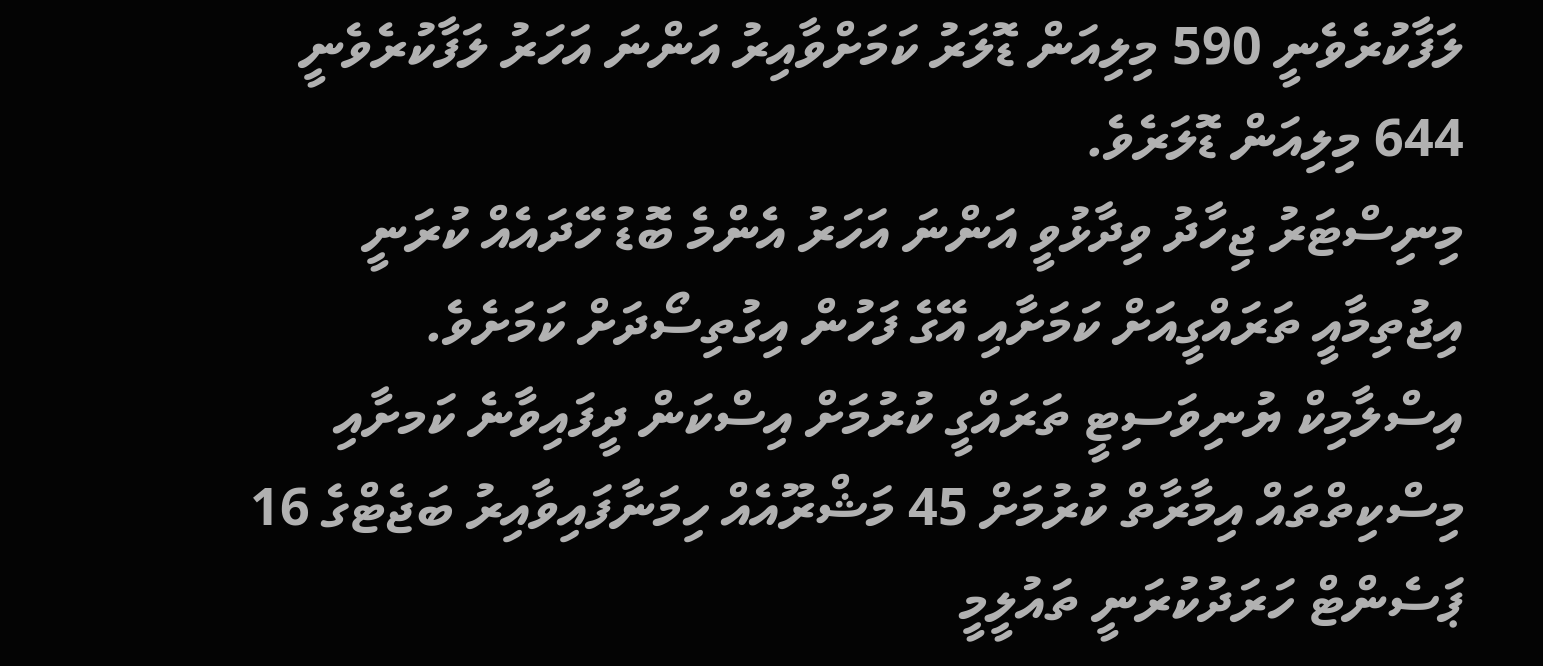ލަފާކުރެވެނީ 590 މިލިއަން ޑޮލަރު ކަމަށްވާއިރު އަންނަ އަހަރު ލަފާކުރެވެނީ 644 މިލިއަން ޑޮލަރެވެ.
މިނިސްޓަރު ޖިހާދު ވިދާޅުވީ އަންނަ އަހަރު އެންމެ ބޮޑު ހޭދައެއް ކުރަނީ އިޖުތިމާއީ ތަރައްގީއަށް ކަމަށާއި އޭގެ ފަހުން އިގުތިސޯދަށް ކަމަށެވެ.
އިސްލާމިކް ޔުނިވަސިޓީ ތަރައްގީ ކުރުމަށް އިސްކަން ދީފައިވާނެ ކަމށާއި މިސްކިތްތައް އިމާރާތް ކުރުމަށް 45 މަޝްރޫއެއް ހިމަނާފައިވާއިރު ބަޖެޓްގެ 16 ޕަސެންޓް ހަރަދުކުރަނީ ތައުލީމީ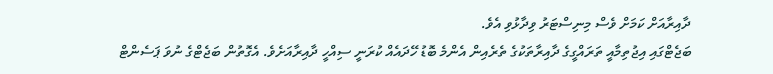ދާއިރާއަށް ކަމަށް ވެސް މިނިސްޓަރު ވިދާޅުވި އެވެ.
ބަޖެޓްގައި އިޖުތިމާއީ ތަރައްގީގެ ދާއިރާތަކުގެ ތެރެއިން އެންމެ ބޮޑު ހޭދައެއް ކުރަނީ ސިއްހީ ދާއިރާއަށެވެ. އެގޮތުން ބަޖެޓްގެ ނުވަ ޕަސެންޓް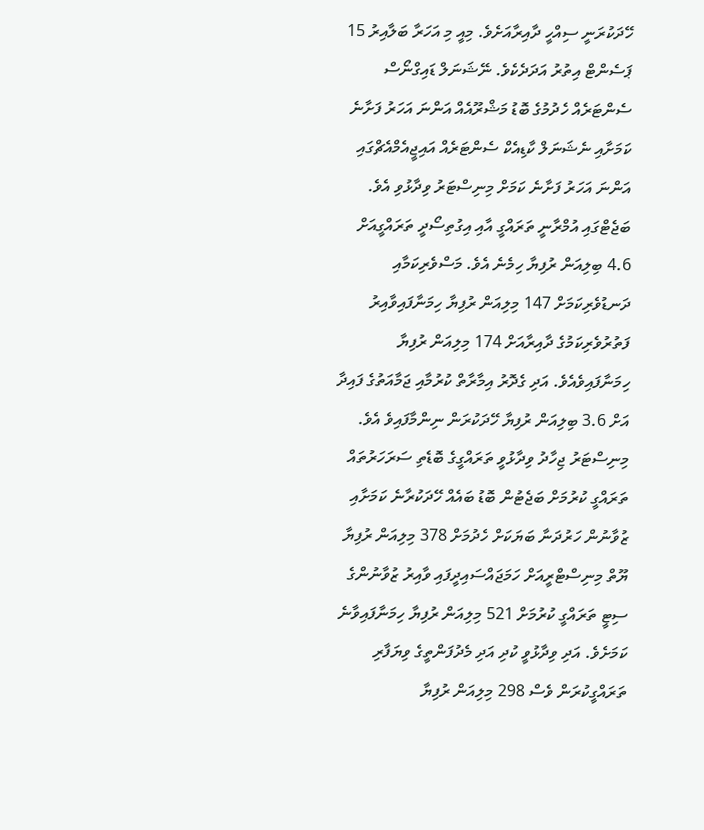ހޭދަކުރަނީ ސިއްހީ ދާއިރާއަށެވެ. މިއީ މި އަހަރާ ބަލާއިރު 15 ޕަސެންޓް އިތުރު އަދަދެކެވެ. ނޭޝަނަލް ޑައިގްނޯސް ސެންޓަރެއް ހެދުމުގެ ބޮޑު މަޝްރޫއެއް އަންނަ އަހަރު ފަށާނެ ކަމަށާއި ނެޝަނަލް ކާޑިއެކް ސެންޓަރެއް އައިޖީއެމްއެޗްގައި އަންނަ އަހަރު ފަށާނެ ކަމަށް މިނިސްޓަރު ވިދާޅުވި އެވެ.
ބަޖެޓްގައި އުމްރާނީ ތަރައްގީ އާއި އިގުތިސޯދީ ތަރައްގީއަށް 4.6 ބިލިއަން ރުފިޔާ ހިމެނެ އެވެ. މަސްވެރިކަމާއި ދަނޑުވެރިކަމަށް 147 މިލިއަން ރުފިޔާ ހިމަނާފައިވާއިރު ފަތުރުވެރިކަމުގެ ދާއިރާއަށް 174 މިލިއަން ރުފިޔާ ހިމަނާފައިވެއެވެ. އަދި ގެދޮރު އިމާރާތް ކުރުމާއި ޖަމާއަތުގެ ފައިދާ އަށް 3.6 ބިލިއަން ރުފިޔާ ހޭދަކުރަން ނިންމާފައިވެ އެވެ.
މިނިސްޓަރު ޖިހާދު ވިދާޅުވީ ތަރައްގީގެ ބޮޑެތި ސަރަހަރުތައް ތަރައްގީ ކުރުމަށް ބަޖެޓުން ބޮޑު ބައެއް ހޭދަކުރާނެ ކަމަށާއި ޒުވާނުން ހަރުދަނާ ބަޔަކަށް ހެދުމަށް 378 މިލިއަން ރުފިޔާ ޔޫތް މިނިސްޓްރީއަށް ހަމަޖައްސައިދީފައި ވާއިރު ޒުވާނުންގެ ސިޓީ ތަރައްގީ ކުރުމަށް 521 މިލިއަން ރުފިޔާ ހިމަނާފައިވާނެ ކަމަށެވެ. އަދި ވިދާޅުވީ ކުދި އަދި މެދުފަންތީގެ ވިޔަފާރި ތަރައްގީކުރަން ވެސް 298 މިލިއަން ރުފިޔާ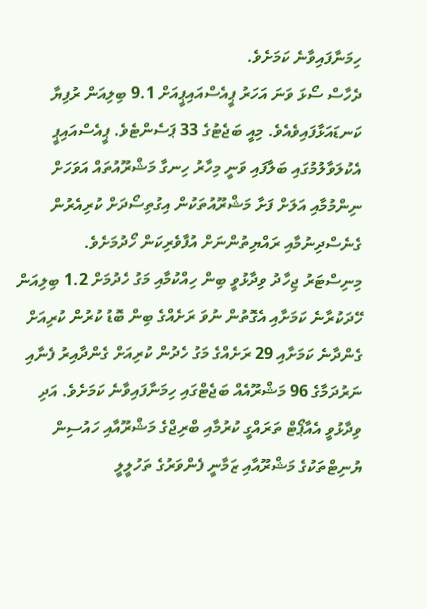ހިމަނާފައިވާނެ ކަމަށެވެ.
ދެހާސް ސޯޅަ ވަނަ އަހަރު ޕީއެސްއައިޕީއަށް 9.1 ބިލިއަން ރުފިޔާ ކަނޑައަޅާފައިވެއެވެ. މިއީ ބަޖެޓުގެ 33 ޕަސެންޓެވެ. ޕީއެސްއައިޕީ އެކުލަވާލުމުގައި ބަލާފައި ވަނީ މިހާރު ހިނގާ މަޝްރޫއުތައް އަވަހަށް ނިންމުމާއި އަލަށް ފަށާ މަޝްރޫއުތަކުން އިގުތިސޯދަށް ކުރިއެރުން ގެނެސްދިނުމާއި ރައްޔިތުންނަށް އުފާވެރިކަން ހޯދުމަށެވެ.
މިނިސްޓަރު ޖިހާދު ވިދާޅުވީ ބިން ހިއްކުމާއި މަގު ހެދުމަށް 1.2 ބިލިއަން ހޭދަކުރާނެ ކަމަށާއި އެގޮތުން ނުވަ ރަށެއްގެ ބިން ބޮޑު ކުރުން ކުރިއަށް ގެންދާނެ ކަމަށާއި 29 ރަށެއްގެ މަގު ހެދުން ކުރިއަށް ގެންދާއިރު ފެނާއި ނަރުދަމާގެ 96 މަޝްރޫއެއް ބަޖެޓްގައި ހިމަނާފައިވާނެ ކަމަށެވެ. އަދި ވިދާޅުވީ އެއާޕޯޓް ތަރައްގީ ކުރުމާއި ބްރިޖްގެ މަޝްރޫއާއި ހައުސިން ޔުނިޓްތަކުގެ މަޝްރޫއާއި ޒަމާނީ ފެންވަރުގެ ތަހުލީލީ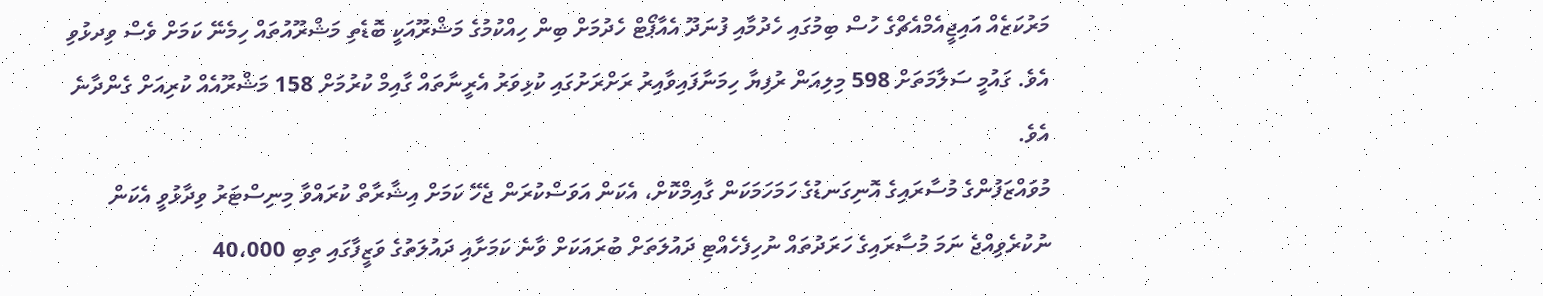މަރުކަޒެއް އައިޖީއެމްއެޗްގެ ހުސް ބިމުގައި ހެދުމާއި ފުނަދޫ އެއާޕޯޓް ހެދުމަށް ބިން ހިއްކުމުގެ މަޝްރޫއަކީ ބޮޑެތި މަޝްރޫއުތައް ހިމެނޭ ކަމަށް ވެސް ވިދޅުވި އެވެ. ގައުމީ ސަލާމަތަށް 598 މިލިއަން ރުފިޔާ ހިމަނާފައިވާއިރު ރަށްރަށުގައި ކުޅިވަރު އެރީނާތައް ގާއިމް ކުރުމަށް 158 މަޝްރޫއެއް ކުރިއަށް ގެންދާނެ އެވެ.
މުވައްޒަފުންގެ މުސާރައިގެ އޮނިގަނޑުގެ ހަމަހަމަކަން ގާއިމްކޮށް، އެކަން އަވަސްކުރަން ޖެހޭ ކަމަށް އިޝާރާތް ކުރައްވާ މިނިސްޓަރު ވިދާޅުވީ އެކަން ނުކުރެވިއްޖެ ނަމަ މުސާރައިގެ ހަރަދުތައް ނުހިފެހެއްޓި ދައުލަތަށް ބުރައަކަށް ވާނެ ކަމަށާއި ދައުލަތުގެ ވަޒީފާގައި ތިބި 40،000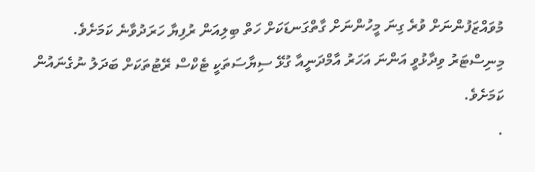މުވައްޒަފުންނަށް ވުރެ ގިނަ މީހުންނަށް ގާތްގަނޑަކަށް ހަތް ބިލިއަން ރުފިޔާ ހަރަދުވާނެ ކަމަށެވެ.
މިނިސްޓަރު ވިދާޅުވީ އަންނަ އަހަރު އާމްދަނީއާ ގުޅޭ ސިޔާސަތަކީ ޓެކްސް ރޭޓުތަކަށް ބަދަލު ނުގެނައުން ކަމަށެވެ.
.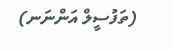(ތަފުސީލް އަންނަނ)